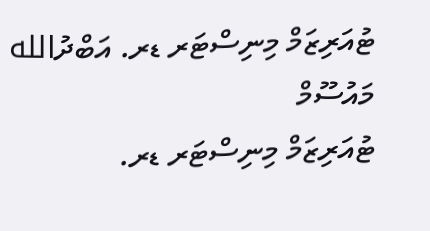ޓުއަރިޒަމް މިނިސްޓަރ ޑރ. އަބްދުالله މައުސޫމް
ޓުއަރިޒަމް މިނިސްޓަރ ޑރ.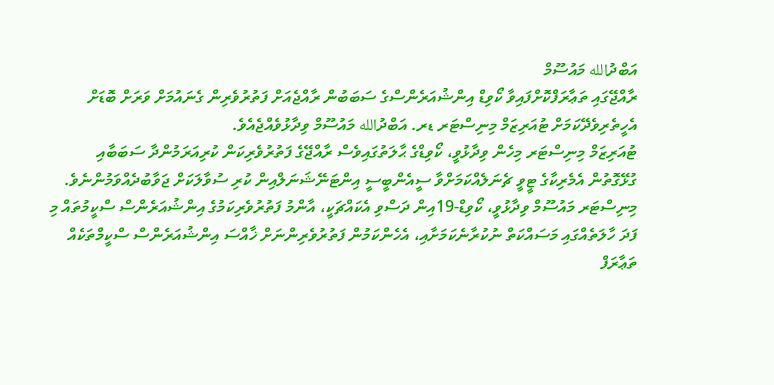އަބްދުالله މައުސޫމް
ރާއްޖޭގައި ތަޢާރަފްކޮށްފައިވާ ކޯވިޑް އިންޝުއަރެންސްގެ ސަބަބުން ރާއްޖެއަށް ފަތުރުވެރިން ގެނައުމަށް ވަރަށް ބޮޑަށް އެހީތެރިވެދޭކަމަށް ޓުއަރިޒަމް މިނިސްޓަރ ޑރ. އަބްދުالله މައުސޫމް ވިދާޅުވެއްޖެއެވެ.
ޓުއަރިޒަމް މިނިސްޓަރ މިހެން ވިދާޅުވީ، ކޯވިޑްގެ ޙާލަތުގައިވެސް ރާއްޖޭގެ ފަތުރުވެރިކަން ކުރިއަރަމުންދާ ސަބަބާއި ގުޅޭގޮތުން އެމެރިކާގެ ޓީވީ ޗެނަލެއްކަމަށްވާ ސީއެންބީސީ އިންޓަނޭޝަނަލްއިން ކުރި ސުވާލަކަށް ޖަވާބުދެއްވަމުންނެވެ.
މިނިސްޓަރ މައުސޫމް ވިދާޅުވީ، ކޯވިޑް-19އިން ދަސްވި އެކައްޗަކީ، އާންމު ފަތުރުވެރިކަމުގެ އިންޝުއަރެންސް ސްކީމުތައް މި ފަދަ ހާލަތެއްގައި މަސައްކަތް ނުކުރާނެކަމަށާއި، އެހެންކަމުން ފަތުރުވެރިންނަށް ޚާއްސަ އިންޝުއަރެންސް ސްކީމްތަކެއް ތަޢާރަފް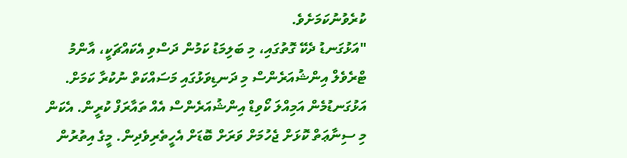ކުރެވުނުކަމަށެވެ.
"އަޅުގަނޑު ދެކޭ ގޮތުގައި، މި ބަލިމަޑު ކަމުން ދަސްވި އެކައްޗަކީ، އާންމު ޓްރެވެލް އިންޝުއަރެންސް މި ދަނޑިވަޅުގައި މަސައްކަތް ނުކުރާ ކަމަށް. އަޅުގަނޑުމެން އަމިއްލަ ކޯވިޑް އިންޝުއަރެންސް އެއް ތައާރަފް ކުރީން. އެކަން މި ސިނާޢަތް ކޮޅަށް ޖެހުމަށް ވަރަށް ބޮޑަށް އެހީތެރިވެދިން. މީގެ އިތުރުން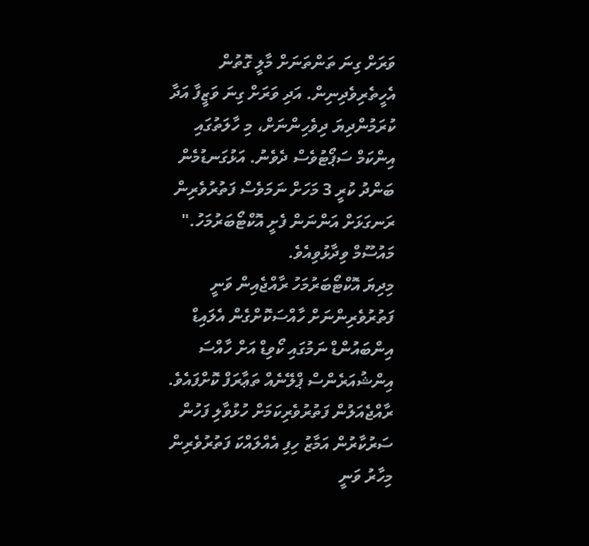ވަރަށް ގިނަ ތަންތަނަށް މާލީ ގޮތުން އެހީތެރިވެދިނިން. އަދި ވަރަށް ގިނަ ވަޒީފާ އަދާ ކުރަމުންދިޔަ ދިވެހިންނަށް، މި ހާލަތުގައި އިންކަމް ސަޕޯޓުވެސް ދެވެނު. އަޅުގަނޑުމެން ބަންދު ކުރީ 3 މަހަށް ނަމަވެސް ފަތުރުވެރިން ރަނގަޅަށް އަންނަން ފެށީ އޮކްޓޯބަރުމަހު." މައުސޫމް ވިދާޅުވިއެވެ.
މިދިޔަ އޮކްޓޯބަރުމަހު ރާއްޖެއިން ވަނީ ފަތުރުވެރިންނަށް ހާއްސަކޮށްގެން އެލައިޑް އިންބައުންޑް ނަމުގައި ކޯވިޑް އަށް ހާއްސަ އިންޝުއަރެންސް ޕްލޭނެއް ތަޢާރަފް ކޮށްފައެވެ.
ރާއްޖެއަލުން ފަތުރުވެރިކަމަށް ހުޅުވާލި ފަހުން ސަރުކާރުން އަމާޒު ހިފި އެއްލައްކަ ފަތުރުވެރިން މިހާރު ވަނީ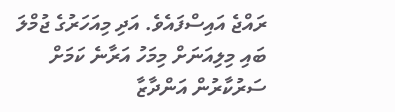ރައްޖެ އައިސްފައެވެ. އަދި މިއަހަރުގެ ޖުމްލަ ބައި މިލިއަނަށް މިމަހު އަރާނެ ކަމަށް ސަރުކާރުން އަންދާޒާ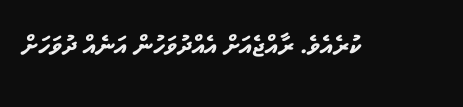ކުރެއެވެ. ރާއްޖެއަށް އެއްދުވަހުން އަނެއް ދުވަހަށް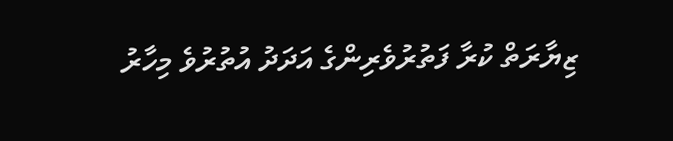ޒިޔާރަތް ކުރާ ފަތުރުވެރިންގެ އަދަދު އުތުރުވެ މިހާރު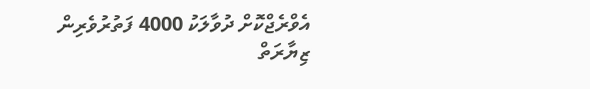އެވްރެޖްކޮށް ދުވާލަކު 4000 ފަތުރުވެރިން ޒިޔާރަތް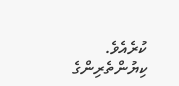ކުރެއެވެ.
ކިޔުންތެރިންގެ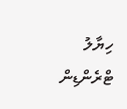ހިޔާލު
ޓްރެންޑިން